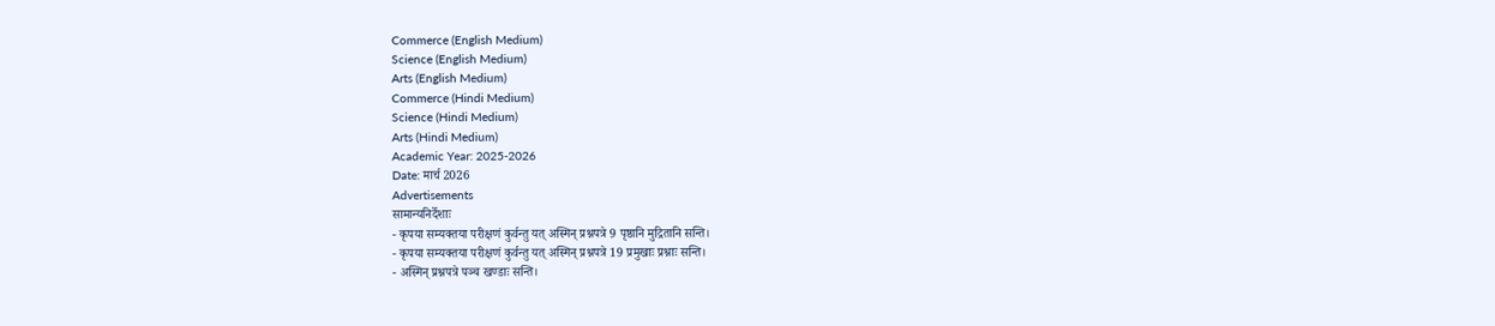Commerce (English Medium)
Science (English Medium)
Arts (English Medium)
Commerce (Hindi Medium)
Science (Hindi Medium)
Arts (Hindi Medium)
Academic Year: 2025-2026
Date: मार्च 2026
Advertisements
सामान्यनिर्देशाः
- कृपया सम्यक्तया परीक्षणं कुर्वन्तु यत् अस्मिन् प्रश्नपत्रे 9 पृष्ठानि मुद्रितानि सन्ति।
- कृपया सम्यक्तया परीक्षणं कुर्वन्तु यत् अस्मिन् प्रश्नपत्रे 19 प्रमुखाः प्रश्नाः सन्ति।
- अस्मिन् प्रश्नपत्रे पञ्च खण्डाः सन्ति।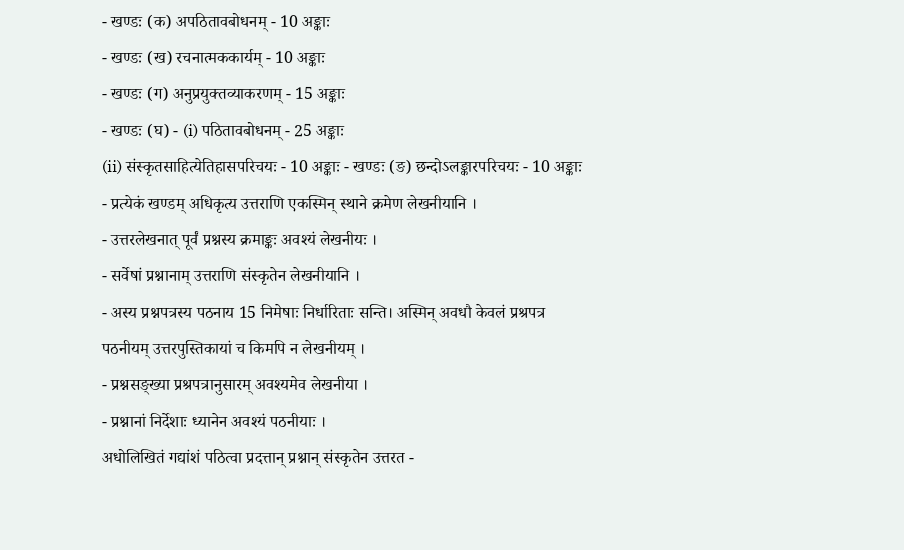- खण्डः (क) अपठितावबोधनम् - 10 अङ्काः
- खण्डः (ख) रचनात्मककार्यम् - 10 अङ्काः
- खण्डः (ग) अनुप्रयुक्तव्याकरणम् - 15 अङ्काः
- खण्डः (घ) - (i) पठितावबोधनम् - 25 अङ्काः
(ii) संस्कृतसाहित्येतिहासपरिचयः - 10 अङ्काः - खण्डः (ङ) छन्दोऽलङ्कारपरिचयः - 10 अङ्काः
- प्रत्येकं खण्डम् अधिकृत्य उत्तराणि एकस्मिन् स्थाने क्रमेण लेखनीयानि ।
- उत्तरलेखनात् पूर्वं प्रश्नस्य क्रमाङ्कः अवश्यं लेखनीयः ।
- सर्वेषां प्रश्नानाम् उत्तराणि संस्कृतेन लेखनीयानि ।
- अस्य प्रश्नपत्रस्य पठनाय 15 निमेषाः निर्धारिताः सन्ति। अस्मिन् अवधौ केवलं प्रश्रपत्र पठनीयम् उत्तरपुस्तिकायां च किमपि न लेखनीयम् ।
- प्रश्नसङ्ख्या प्रश्रपत्रानुसारम् अवश्यमेव लेखनीया ।
- प्रश्नानां निर्देशाः ध्यानेन अवश्यं पठनीयाः ।
अधोलिखितं गद्यांशं पठित्वा प्रदत्तान् प्रश्नान् संस्कृतेन उत्तरत -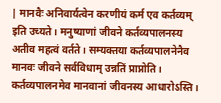| मानवैः अनिवार्यत्वेन करणीयं कर्म एव कर्तव्यम् इति उच्यते। मनुष्याणां जीवने कर्तव्यपालनस्य अतीव महत्वं वर्तते। सम्यक्तया कर्तव्यपालनेनैव मानवः जीवने सर्वविधाम् उन्नतिं प्राप्नोति। कर्तव्यपालनमेव मानवानां जीवनस्य आधारोऽस्ति।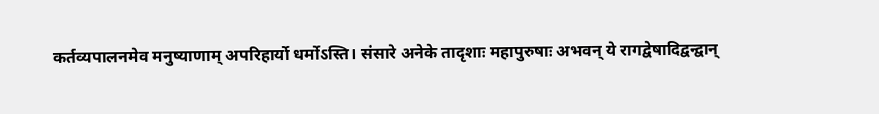कर्तव्यपालनमेव मनुष्याणाम् अपरिहार्यो धर्मोऽस्ति। संसारे अनेके तादृशाः महापुरुषाः अभवन् ये रागद्वेषादिद्वन्द्वान्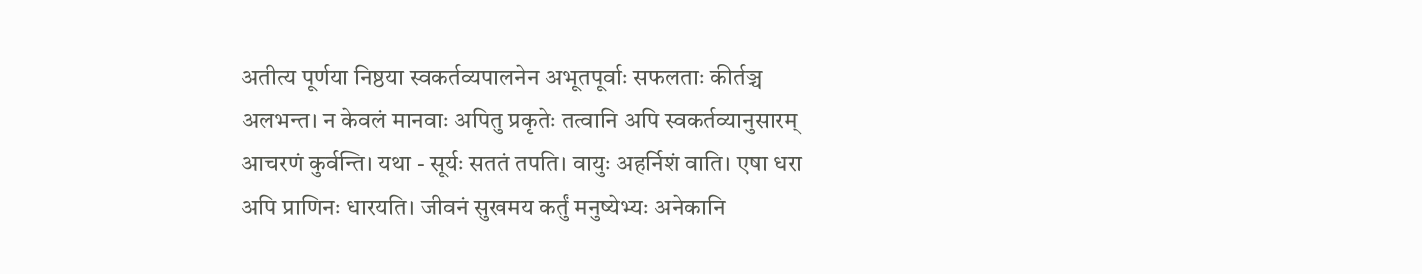अतीत्य पूर्णया निष्ठया स्वकर्तव्यपालनेन अभूतपूर्वाः सफलताः कीर्तञ्च अलभन्त। न केवलं मानवाः अपितु प्रकृतेः तत्वानि अपि स्वकर्तव्यानुसारम् आचरणं कुर्वन्ति। यथा - सूर्यः सततं तपति। वायुः अहर्निशं वाति। एषा धरा अपि प्राणिनः धारयति। जीवनं सुखमय कर्तुं मनुष्येभ्यः अनेकानि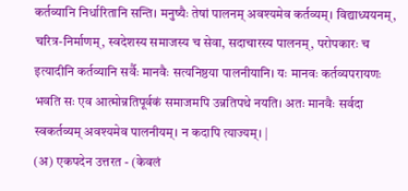कर्तव्यानि निर्धारितानि सन्ति। मनुष्यैः तेषां पालनम् अवश्यमेव कर्तव्यम्। विद्याध्ययनम्, चरित्र-निर्माणम्, स्वदेशस्य समाजस्य च सेवा, सदाचारस्य पालनम्, परोपकारः च इत्यादीनि कर्तव्यानि सर्वैः मानवैः सत्यनिष्ठया पालनीयानि। यः मानवः कर्तव्यपरायणः भवति सः एव आत्मोन्नतिपूर्वकं समाजमपि उन्नतिपथे नयति। अतः मानवैः सर्वदा स्वकर्तव्यम् अवश्यमेव पालनीयम्। न कदापि त्याज्यम्। |
(अ) एकपदेन उत्तरत - (केवलं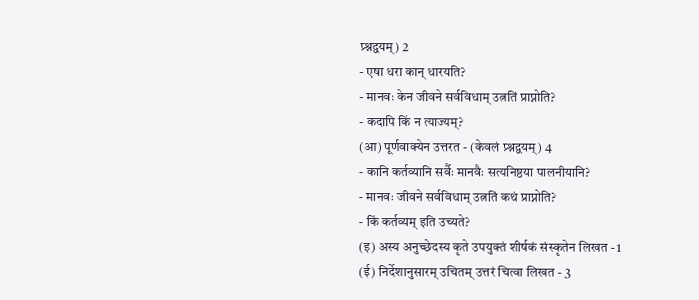प्र्श्नद्वयम्) 2
- एषा धरा कान् धारयति?
- मानवः केन जीवने सर्वविधाम् उत्नतिं प्राप्नोति?
- कदापि किं न त्याज्यम्?
(आ) पूर्णवाक्येन उत्तरत - (केवलं प्र्श्नद्वयम्) 4
- कानि कर्तव्यानि सर्वैः मानवैः सत्यनिष्ठया पालनीयानि?
- मानवः जीवने सर्वविधाम् उत्नतिं कथं प्राप्नोति?
- किं कर्तव्यम् इति उच्यते?
(इ) अस्य अनुच्छेदस्य कृते उपयुक्तं शीर्षकं संस्कृतेन लिखत - 1
(ई) निर्देशानुसारम् उचितम् उत्तरं चित्वा लिखत - 3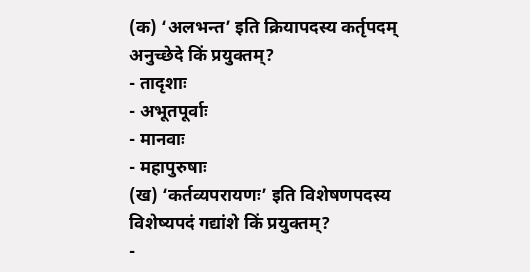(क) ‘अलभन्त’ इति क्रियापदस्य कर्तृपदम् अनुच्छेदे किं प्रयुक्तम्?
- तादृशाः
- अभूतपूर्वाः
- मानवाः
- महापुरुषाः
(ख) ‘कर्तव्यपरायणः’ इति विशेषणपदस्य विशेष्यपदं गद्यांशे किं प्रयुक्तम्?
-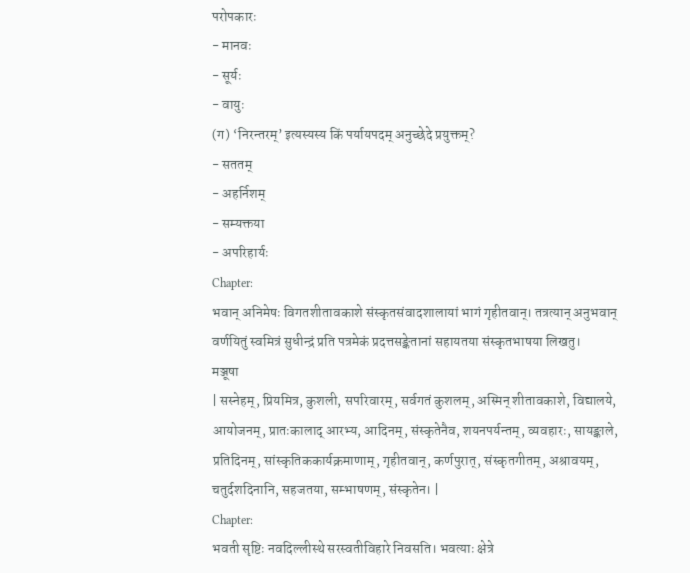परोपकारः
- मानवः
- सूर्यः
- वायुः
(ग) ‘निरन्तरम्’ इत्यस्यस्य किं पर्यायपदम् अनुच्छेदे प्रयुक्तम्?
- सततम्
- अहर्निशम्
- सम्यक्तया
- अपरिहार्यः
Chapter:
भवान् अनिमेषः विगतशीतावकाशे संस्कृतसंवादशालायां भागं गृहीतवान्। तत्रत्यान् अनुभवान् वर्णयितुं स्वमित्रं सुधीन्द्रं प्रति पत्रमेकं प्रदत्तसङ्केतानां सहायतया संस्कृतभाषया लिखतु।
मञ्जूषा
| सस्नेहम्, प्रियमित्र, कुशली, सपरिवारम्, सर्वगतं कुशलम्, अस्मिन् शीतावकाशे, विद्यालये, आयोजनम्, प्रातःकालाद् आरभ्य, आदिनम्, संस्कृतेनैव, शयनपर्यन्तम्, व्यवहारः, सायङ्काले, प्रतिदिनम्, सांस्कृतिककार्यक्रमाणाम्, गृहीतवान्, कर्णपुरात्, संस्कृतगीतम्, अश्रावयम्, चतुर्दशदिनानि, सहजतया, सम्भाषणम्, संस्कृतेन। |
Chapter:
भवती सृष्टिः नवदिल्लीस्थे सरस्वतीविहारे निवसति। भवत्याः क्षेत्रे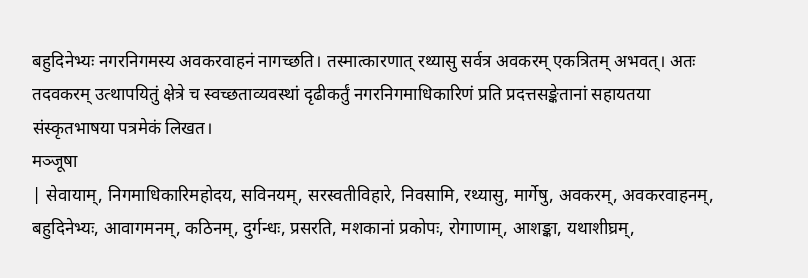बहुदिनेभ्यः नगरनिगमस्य अवकरवाहनं नागच्छति। तस्मात्कारणात् रथ्यासु सर्वत्र अवकरम् एकत्रितम् अभवत्। अतः तदवकरम् उत्थापयितुं क्षेत्रे च स्वच्छताव्यवस्थां दृढीकर्तुं नगरनिगमाधिकारिणं प्रति प्रदत्तसङ्केतानां सहायतया संस्कृतभाषया पत्रमेकं लिखत।
मञ्जूषा
| सेवायाम्, निगमाधिकारिमहोदय, सविनयम्, सरस्वतीविहारे, निवसामि, रथ्यासु, मार्गेषु, अवकरम्, अवकरवाहनम्, बहुदिनेभ्यः, आवागमनम्, कठिनम्, दुर्गन्धः, प्रसरति, मशकानां प्रकोपः, रोगाणाम्, आशङ्का, यथाशीघ्रम्,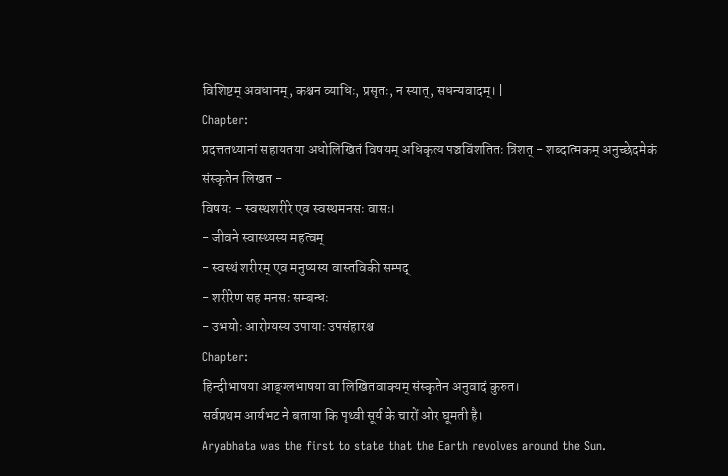विशिष्टम् अवधानम्, कश्चन व्याधिः, प्रसृतः, न स्यात्, सधन्यवादम्। |
Chapter:
प्रदत्ततथ्यानां सहायतया अधोलिखितं विषयम् अधिकृत्य पञ्चविंशतितः त्रिंशत् - शब्दात्मकम् अनुच्छेदमेकं संस्कृतेन लिखत -
विषयः - स्वस्थशरीरे एव स्वस्थमनसः वासः।
- जीवने स्वास्थ्यस्य महत्वम्
- स्वस्थं शरीरम् एव मनुष्यस्य वास्तविकी सम्पद्
- शरीरेण सह मनसः सम्बन्धः
- उभयोः आरोग्यस्य उपायाः उपसंहारश्च
Chapter:
हिन्दीभाषया आङ्ग्लभाषया वा लिखितवाक्यम् संस्कृतेन अनुवादं कुरुत।
सर्वप्रथम आर्यभट ने बताया कि पृथ्वी सूर्य के चारों ओर घूमती है।
Aryabhata was the first to state that the Earth revolves around the Sun.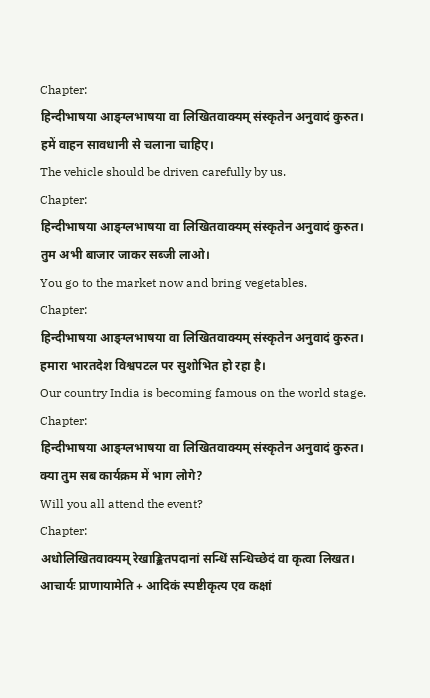Chapter:
हिन्दीभाषया आङ्ग्लभाषया वा लिखितवाक्यम् संस्कृतेन अनुवादं कुरुत।
हमें वाहन सावधानी से चलाना चाहिए।
The vehicle should be driven carefully by us.
Chapter:
हिन्दीभाषया आङ्ग्लभाषया वा लिखितवाक्यम् संस्कृतेन अनुवादं कुरुत।
तुम अभी बाजार जाकर सब्जी लाओ।
You go to the market now and bring vegetables.
Chapter:
हिन्दीभाषया आङ्ग्लभाषया वा लिखितवाक्यम् संस्कृतेन अनुवादं कुरुत।
हमारा भारतदेश विश्वपटल पर सुशोभित हो रहा है।
Our country India is becoming famous on the world stage.
Chapter:
हिन्दीभाषया आङ्ग्लभाषया वा लिखितवाक्यम् संस्कृतेन अनुवादं कुरुत।
क्या तुम सब कार्यक्रम में भाग लोगे?
Will you all attend the event?
Chapter:
अधोलिखितवाक्यम् रेखाङ्कितपदानां सन्धिं सन्धिच्छेदं वा कृत्वा लिखत।
आचार्यः प्राणायामेति + आदिकं स्पष्टीकृत्य एव कक्षां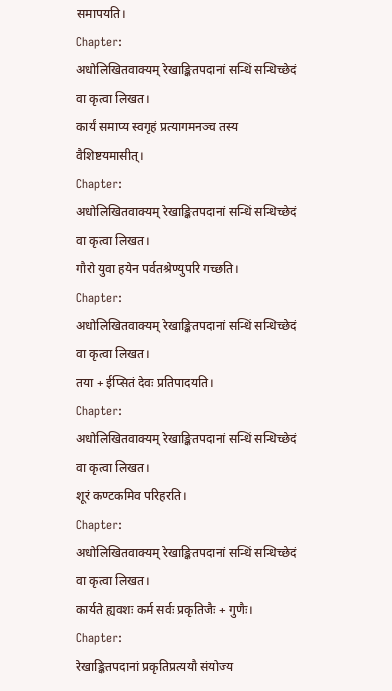समापयति।
Chapter:
अधोलिखितवाक्यम् रेखाङ्कितपदानां सन्धिं सन्धिच्छेदं वा कृत्वा लिखत।
कार्यं समाप्य स्वगृहं प्रत्यागमनञ्च तस्य वैशिष्टयमासीत्।
Chapter:
अधोलिखितवाक्यम् रेखाङ्कितपदानां सन्धिं सन्धिच्छेदं वा कृत्वा लिखत।
गौरो युवा हयेन पर्वतश्रेण्युपरि गच्छति।
Chapter:
अधोलिखितवाक्यम् रेखाङ्कितपदानां सन्धिं सन्धिच्छेदं वा कृत्वा लिखत।
तया + ईप्सितं देवः प्रतिपादयति।
Chapter:
अधोलिखितवाक्यम् रेखाङ्कितपदानां सन्धिं सन्धिच्छेदं वा कृत्वा लिखत।
शूरं कण्टकमिव परिहरति।
Chapter:
अधोलिखितवाक्यम् रेखाङ्कितपदानां सन्धिं सन्धिच्छेदं वा कृत्वा लिखत।
कार्यते ह्यवशः कर्म सर्वः प्रकृतिजैः + गुणैः।
Chapter:
रेखाङ्कितपदानां प्रकृतिप्रत्ययौ संयोज्य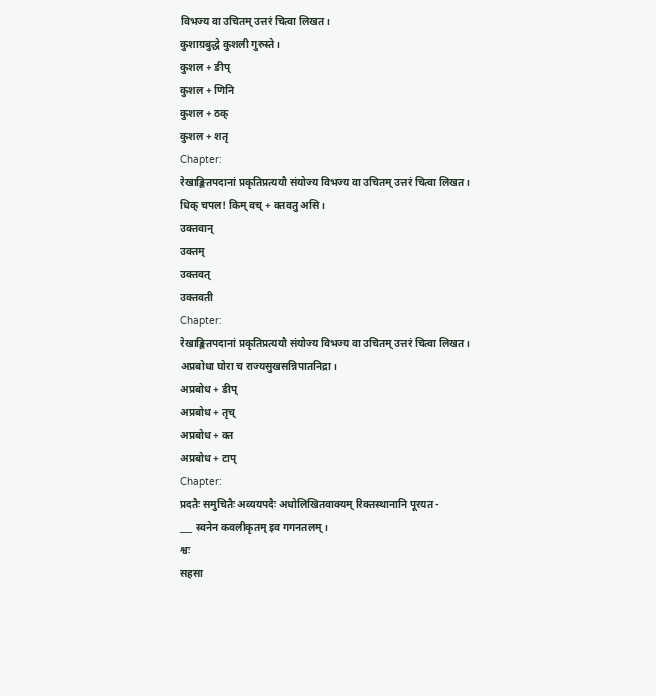विभज्य वा उचितम् उत्तरं चित्वा लिखत।
कुशाग्रबुद्धे कुशली गुरुस्ते।
कुशल + ङीप्
कुशल + णिनि
कुशल + ठक्
कुशल + शतृ
Chapter:
रेखाङ्कितपदानां प्रकृतिप्रत्ययौ संयोज्य विभज्य वा उचितम् उत्तरं चित्वा लिखत।
धिक् चपल! किम् वच् + क्तवतु असि।
उक्तवान्
उक्तम्
उक्तवत्
उक्तवती
Chapter:
रेखाङ्कितपदानां प्रकृतिप्रत्ययौ संयोज्य विभज्य वा उचितम् उत्तरं चित्वा लिखत।
अप्रबोधा घोरा च राज्यसुखसन्निपातनिद्रा।
अप्रबोध + ङीप्
अप्रबोध + तृच्
अप्रबोध + क्त
अप्रबोध + टाप्
Chapter:
प्रदतैः समुचितैः अव्ययपदैः अधोलिखितवाक्यम् रिक्तस्थानानि पूरयत -
___ स्वनेन कवलीकृतम् इव गगनतलम्।
श्वः
सहसा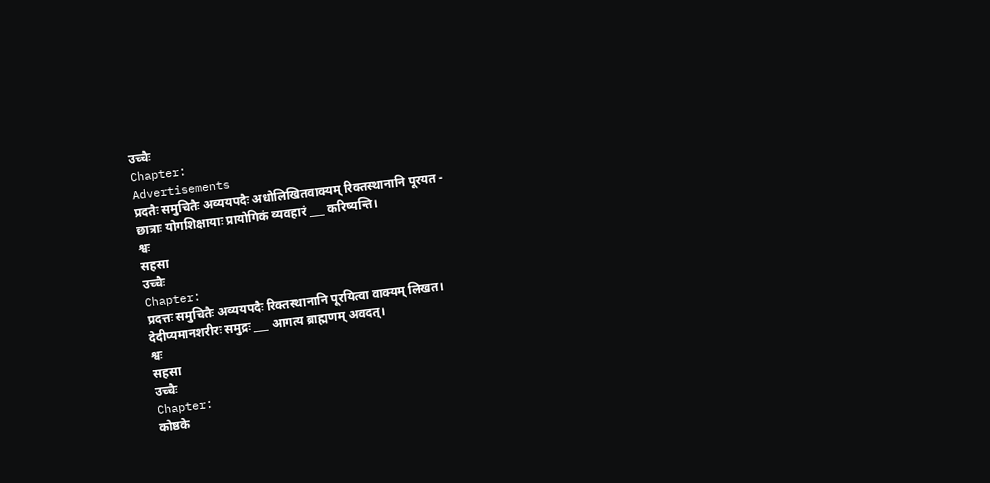उच्चैः
Chapter:
Advertisements
प्रदतैः समुचितैः अव्ययपदैः अधोलिखितवाक्यम् रिक्तस्थानानि पूरयत -
छात्राः योगशिक्षायाः प्रायोगिकं व्यवहारं ___ करिष्यन्ति।
श्वः
सहसा
उच्चैः
Chapter:
प्रदत्तः समुचितैः अव्ययपदैः रिक्तस्थानानि पूरयित्वा वाक्यम् लिखत।
देदीप्यमानशरीरः समुद्रः ___ आगत्य ब्राह्मणम् अवदत्।
श्वः
सहसा
उच्चैः
Chapter:
कोष्ठके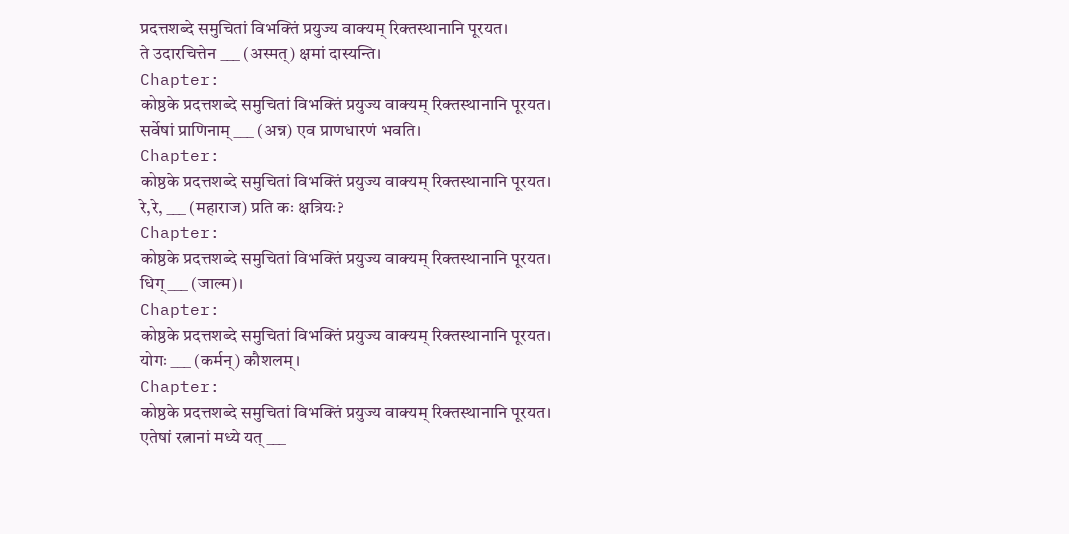प्रदत्तशब्दे समुचितां विभक्तिं प्रयुज्य वाक्यम् रिक्तस्थानानि पूरयत।
ते उदारचित्तेन ___ (अस्मत्) क्षमां दास्यन्ति।
Chapter:
कोष्ठके प्रदत्तशब्दे समुचितां विभक्तिं प्रयुज्य वाक्यम् रिक्तस्थानानि पूरयत।
सर्वेषां प्राणिनाम् ___ (अन्न) एव प्राणधारणं भवति।
Chapter:
कोष्ठके प्रदत्तशब्दे समुचितां विभक्तिं प्रयुज्य वाक्यम् रिक्तस्थानानि पूरयत।
रे,रे, ___ (महाराज) प्रति कः क्षत्रियः?
Chapter:
कोष्ठके प्रदत्तशब्दे समुचितां विभक्तिं प्रयुज्य वाक्यम् रिक्तस्थानानि पूरयत।
धिग् ___ (जाल्म)।
Chapter:
कोष्ठके प्रदत्तशब्दे समुचितां विभक्तिं प्रयुज्य वाक्यम् रिक्तस्थानानि पूरयत।
योगः ___ (कर्मन्) कौशलम्।
Chapter:
कोष्ठके प्रदत्तशब्दे समुचितां विभक्तिं प्रयुज्य वाक्यम् रिक्तस्थानानि पूरयत।
एतेषां रत्नानां मध्ये यत् ___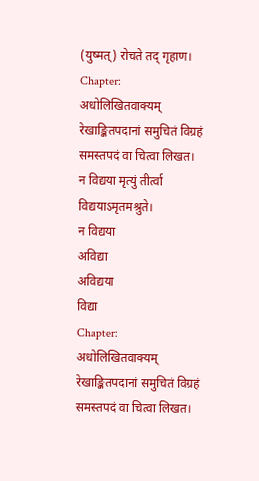(युष्मत्) रोचते तद् गृहाण।
Chapter:
अधोलिखितवाक्यम् रेखाङ्कितपदानां समुचितं विग्रहं समस्तपदं वा चित्वा लिखत।
न विद्यया मृत्युं तीर्त्वा विद्ययाऽमृतमश्रुते।
न विद्यया
अविद्या
अविद्यया
विद्या
Chapter:
अधोलिखितवाक्यम् रेखाङ्कितपदानां समुचितं विग्रहं समस्तपदं वा चित्वा लिखत।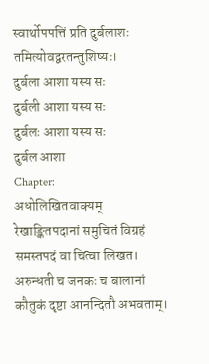स्वार्थोपपत्तिं प्रति दुर्बलाशः तमित्योवद्वरतन्तुशिष्यः।
दुर्बला आशा यस्य सः
दुर्बली आशा यस्य सः
दुर्बलः आशा यस्य सः
दुर्बल आशा
Chapter:
अधोलिखितवाक्यम् रेखाङ्कितपदानां समुचितं विग्रहं समस्तपदं वा चित्वा लिखत।
अरुन्धती च जनकः च बालानां कौतुकं दृष्टा आनन्दितौ अभवताम्।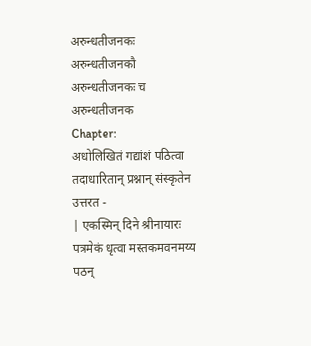अरुन्धतीजनकः
अरुन्धतीजनकौ
अरुन्धतीजनकः च
अरुन्धतीजनक
Chapter:
अधोलिखितं गद्यांशं पठित्वा तदाधारितान् प्रश्नान् संस्कृतेन उत्तरत -
| एकस्मिन् दिने श्रीनायारः पत्रमेकं धृत्वा मस्तकमवनमय्य पठन्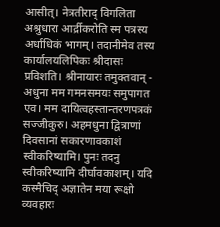आसीत्। नेत्रतीराद् विगलिता अश्रुधारा आर्द्रीकरोति स्म पत्रस्य अर्धाधिकं भागम्। तदानीमेव तस्य कार्यालयलिपिकः श्रीदासः प्रविशति। श्रीनायारः तमुक्तवान् - अधुना मम गमनसमयः समुपागत एव। मम दायित्वहस्तान्तरणपत्रकं सज्जीकुरु। अहमधुना द्वित्राणां दिवसानां सकारणावकाशं स्वीकरिष्यामि। पुनः तदनु स्वीकरिष्यामि दीर्घावकाशम्। यदि कस्मैचिद् अज्ञातेन मया रूक्षो व्यवहारः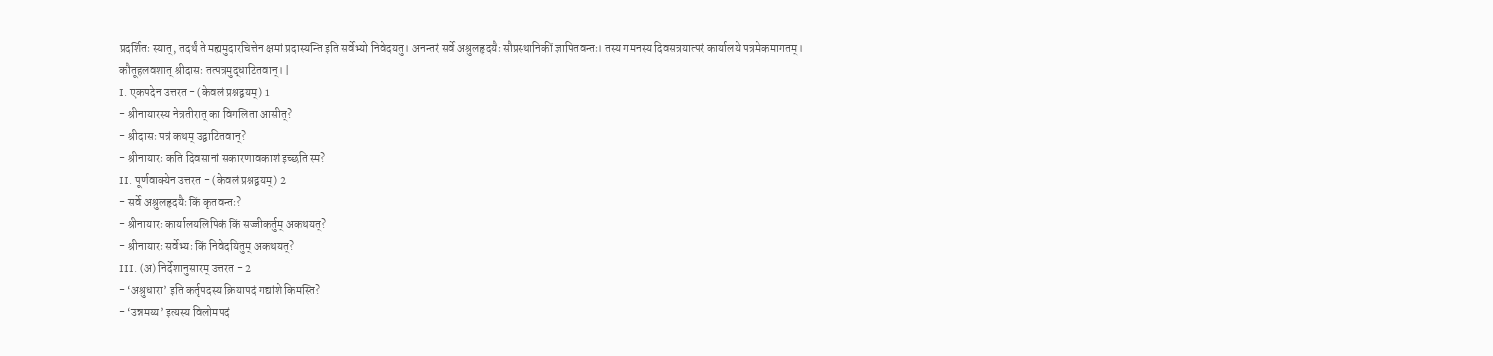प्रदर्शितः स्यात्, तदर्थं ते मह्यमुदारचित्तेन क्षमां प्रदास्यन्ति इति सर्वेभ्यो निवेदयतु। अनन्तरं सर्वे अश्रुलहृदयैः सौप्रस्थानिकीं ज्ञापितवन्तः। तस्य गमनस्य दिवसत्रयात्परं कार्यालये पत्रमेकमागतम्। कौतूहलवशात् श्रीदासः तत्पत्रमुद्धाटितवान्। |
I. एकपदेन उत्तरत - (केवलं प्रश्नद्वयम्) 1
- श्रीनायारस्य नेत्रतीरात् का विगलिता आसीत्?
- श्रीदासः पत्रं कथम् उद्वाटितवान्?
- श्रीनायारः कति दिवसानां सकारणावकाशं इच्छति स्म?
II. पूर्णवाक्येन उत्तरत - (केवलं प्रश्नद्वयम्) 2
- सर्वे अश्रुलहृदयैः किं कृतवन्तः?
- श्रीनायारः कार्यालयलिपिकं किं सज्जीकर्तुम् अकथयत्?
- श्रीनायारः सर्वेभ्यः किं निवेदयितुम् अकथयत्?
III. (अ) निर्देशानुसारम् उत्तरत - 2
- ‘अश्रुधारा’ इति कर्तृपदस्य क्रियापदं गद्यांशे किमस्ति?
- ‘उन्नमय्य’ इत्यस्य विलोमपदं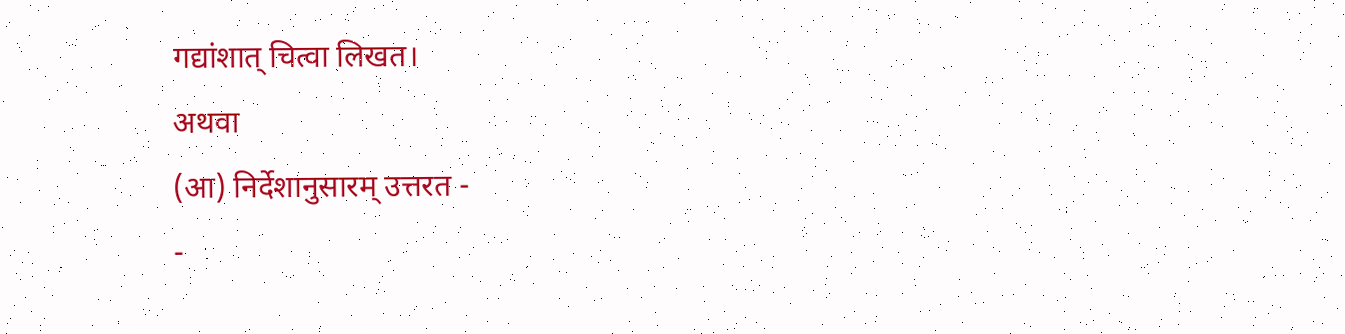गद्यांशात् चित्वा लिखत।
अथवा
(आ) निर्देशानुसारम् उत्तरत -
-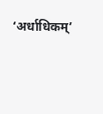‘अर्धाधिकम्’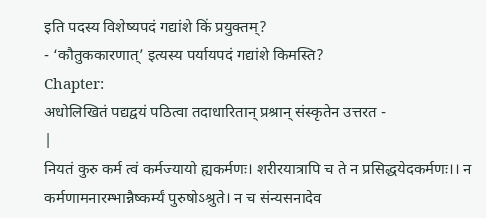इति पदस्य विशेष्यपदं गद्यांशे किं प्रयुक्तम्?
- ‘कौतुककारणात्’ इत्यस्य पर्यायपदं गद्यांशे किमस्ति?
Chapter:
अधोलिखितं पद्यद्वयं पठित्वा तदाधारितान् प्रश्रान् संस्कृतेन उत्तरत -
|
नियतं कुरु कर्म त्वं कर्मज्यायो ह्यकर्मणः। शरीरयात्रापि च ते न प्रसिद्धयेदकर्मणः।। न कर्मणामनारम्भान्नैष्कर्म्यं पुरुषोऽश्रुते। न च संन्यसनादेव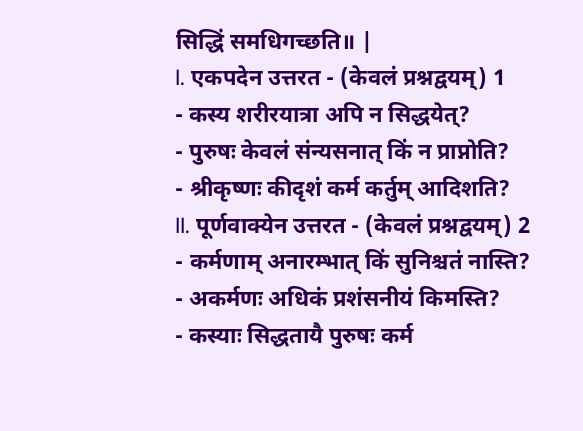सिद्धिं समधिगच्छति॥ |
I. एकपदेन उत्तरत - (केवलं प्रश्नद्वयम्) 1
- कस्य शरीरयात्रा अपि न सिद्धयेत्?
- पुरुषः केवलं संन्यसनात् किं न प्राप्नोति?
- श्रीकृष्णः कीदृशं कर्म कर्तुम् आदिशति?
II. पूर्णवाक्येन उत्तरत - (केवलं प्रश्नद्वयम्) 2
- कर्मणाम् अनारम्भात् किं सुनिश्चतं नास्ति?
- अकर्मणः अधिकं प्रशंसनीयं किमस्ति?
- कस्याः सिद्धतायै पुरुषः कर्म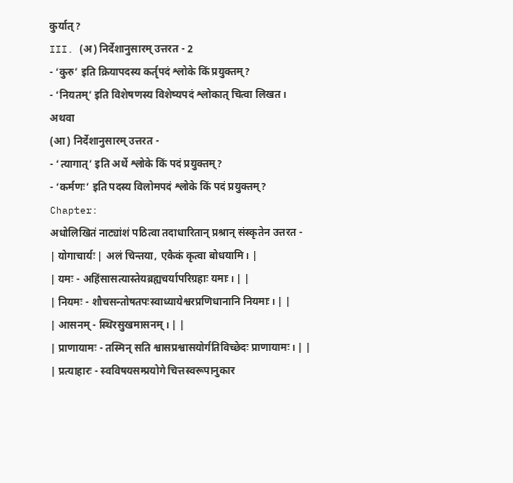कुर्यात्?
III. (अ) निर्देशानुसारम् उत्तरत - 2
- ‘कुरु’ इति क्रियापदस्य कर्तृपदं श्लोके किं प्रयुक्तम्?
- ‘नियतम्’ इति विशेषणस्य विशेष्यपदं श्लोकात् चित्वा लिखत।
अथवा
(आ) निर्देशानुसारम् उत्तरत -
- ‘त्यागात्’ इति अर्थे श्लोके किं पदं प्रयुक्तम्?
- ‘कर्मणः’ इति पदस्य विलोमपदं श्लोके किं पदं प्रयुक्तम्?
Chapter:
अधोलिखितं नाट्यांशं पठित्वा तदाधारितान् प्रश्रान् संस्कृतेन उत्तरत -
| योगाचार्यः | अलं चिन्तया, एकैकं कृत्वा बोधयामि। |
| यमः - अहिंसासत्यास्तेयब्रह्यचर्यापरिग्रहाः यमाः। | |
| नियमः - शौचसन्तोषतपःस्वाध्यायेश्वरप्रणिधानानि नियमाः। | |
| आसनम् - स्थिरसुखमासनम्। | |
| प्राणायामः - तस्मिन् सति श्वासप्रश्वासयोर्गतिविच्छेदः प्राणायामः। | |
| प्रत्याहारः - स्वविषयसम्प्रयोगे चित्तस्वरूपानुकार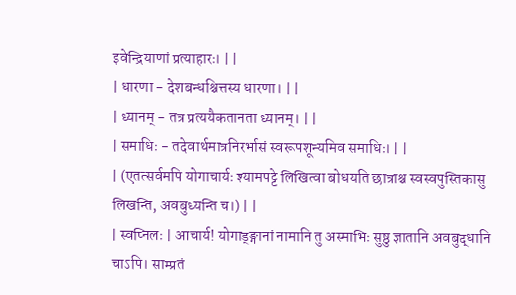इवेन्द्रियाणां प्रत्याहारः। | |
| धारणा - देशबन्धश्चित्तस्य धारणा। | |
| ध्यानम् - तत्र प्रत्ययैकतानता ध्यानम्। | |
| समाधिः - तदेवार्थमात्रनिरर्भासं स्वरूपशून्यमिव समाधिः। | |
| (एतत्सर्वमपि योगाचार्यः श्यामपट्टे लिखित्वा बोधयति छात्राश्च स्वस्वपुस्तिकासु लिखन्ति, अवबुध्यन्ति च।) | |
| स्वप्निलः | आचार्य! योगाड्ङ्गानां नामानि तु अस्माभिः सुष्ठु ज्ञातानि अवबुद्धानि चाऽपि। साम्प्रतं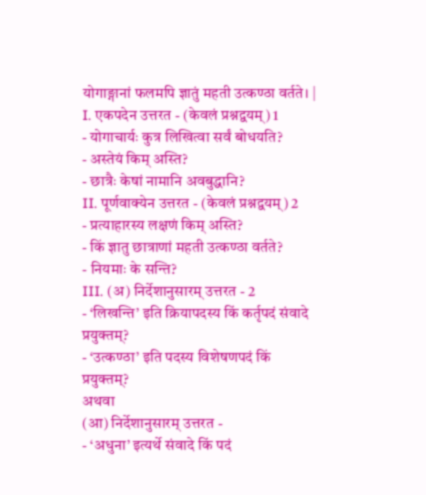योगाङ्गानां फलमपि ज्ञातुं महती उत्कण्ठा वर्तते। |
I. एकपदेन उत्तरत - (केवलं प्रश्नद्वयम्) 1
- योगाचार्यः कुत्र लिखित्वा सर्वं बोधयति?
- अस्तेयं किम् अस्ति?
- छात्रैः केषां नामानि अवबुद्धानि?
II. पूर्णवाक्येन उत्तरत - (केवलं प्रश्नद्वयम्) 2
- प्रत्याहारस्य लक्षणं किम् अस्ति?
- किं ज्ञातु छात्राणां महती उत्कण्ठा वर्तते?
- नियमाः के सन्ति?
III. (अ) निर्देशानुसारम् उत्तरत - 2
- ‘लिखन्ति’ इति क्रियापदस्य किं कर्तृपदं संवादे प्रयुक्तम्?
- ‘उत्कण्ठा’ इति पदस्य विशेषणपदं किं प्रयुक्तम्?
अथवा
(आ) निर्देशानुसारम् उत्तरत -
- ‘अधुना’ इत्यर्थे संवादे किं पदं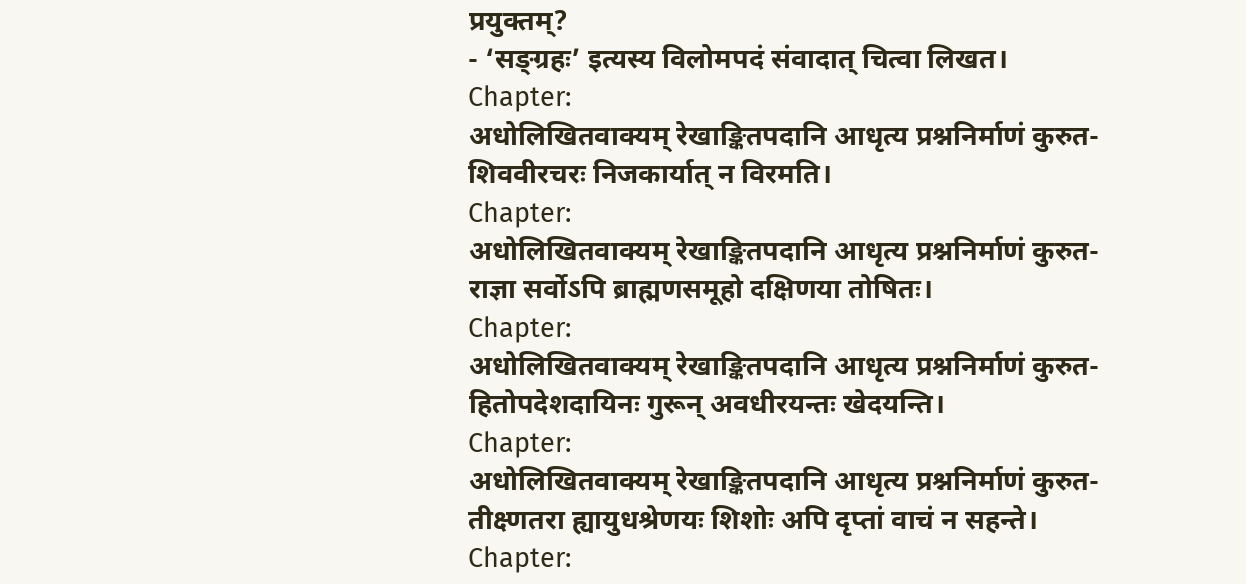प्रयुक्तम्?
- ‘सङ्ग्रहः’ इत्यस्य विलोमपदं संवादात् चित्वा लिखत।
Chapter:
अधोलिखितवाक्यम् रेखाङ्कितपदानि आधृत्य प्रश्ननिर्माणं कुरुत-
शिववीरचरः निजकार्यात् न विरमति।
Chapter:
अधोलिखितवाक्यम् रेखाङ्कितपदानि आधृत्य प्रश्ननिर्माणं कुरुत-
राज्ञा सर्वोऽपि ब्राह्मणसमूहो दक्षिणया तोषितः।
Chapter:
अधोलिखितवाक्यम् रेखाङ्कितपदानि आधृत्य प्रश्ननिर्माणं कुरुत-
हितोपदेशदायिनः गुरून् अवधीरयन्तः खेदयन्ति।
Chapter:
अधोलिखितवाक्यम् रेखाङ्कितपदानि आधृत्य प्रश्ननिर्माणं कुरुत-
तीक्ष्णतरा ह्यायुधश्रेणयः शिशोः अपि दृप्तां वाचं न सहन्ते।
Chapter: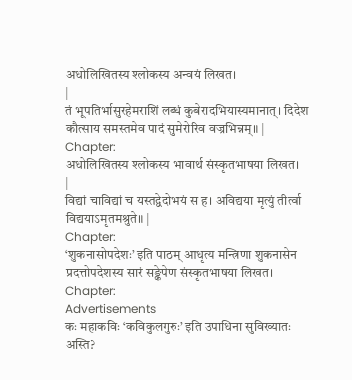अधोलिखितस्य श्लोकस्य अन्वयं लिखत।
|
तं भूपतिर्भासुरहेमराशिं लब्धं कुबेरादभियास्यमानात्। दिदेश कौत्साय समस्तमेव पादं सुमेरोरिव वज्रभिन्नम्॥ |
Chapter:
अधोलिखितस्य श्लोकस्य भावार्थ संस्कृतभाषया लिखत।
|
विद्यां चाविद्यां च यस्तद्वेदोभयं स ह। अविद्यया मृत्युं तीर्त्वा विद्ययाऽमृतमश्रुते॥ |
Chapter:
‘शुकनासोपदेशः’ इति पाठम् आधृत्य मन्त्रिणा शुकनासेन प्रदत्तोपदेशस्य सारं सङ्केपेण संस्कृतभाषया लिखत।
Chapter:
Advertisements
कः महाकविः ‘कविकुलगुरुः’ इति उपाधिना सुविख्यातः अस्ति?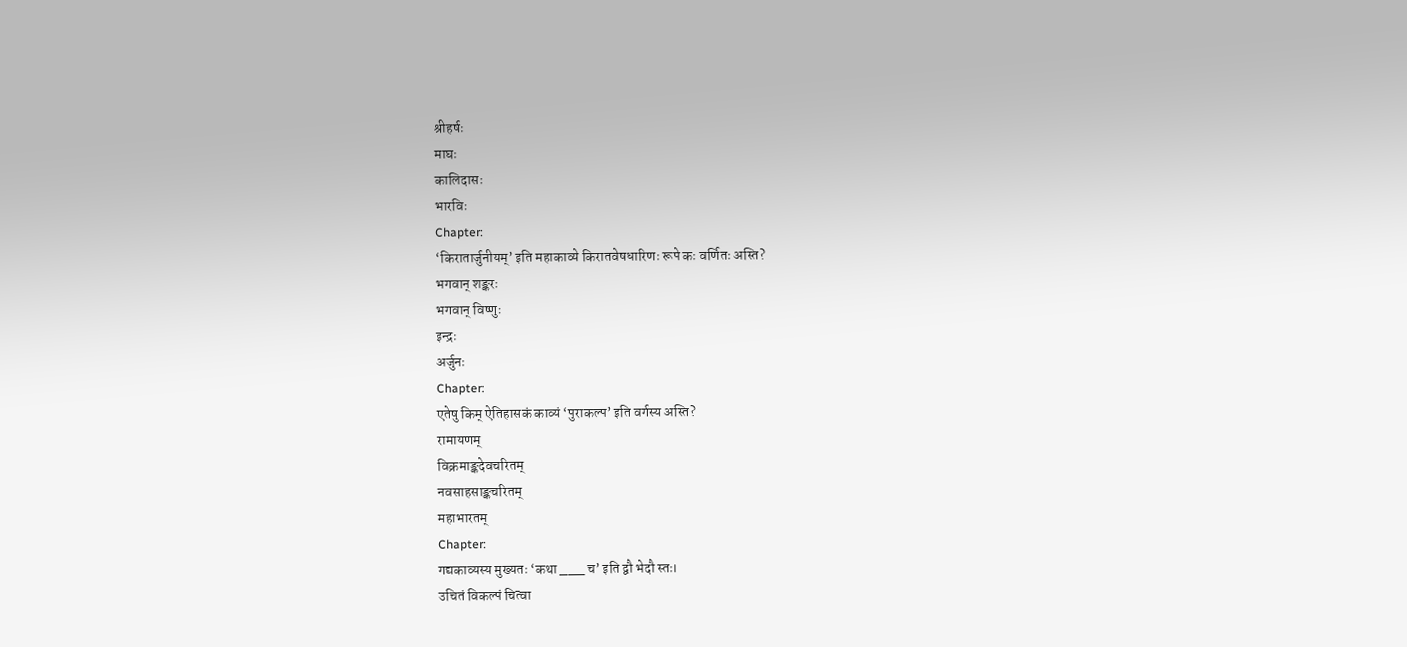श्रीहर्षः
माघः
कालिदासः
भारविः
Chapter:
‘किरातार्जुनीयम्’ इति महाकाव्ये किरातवेषधारिणः रूपे कः वर्णितः अस्ति?
भगवान् शङ्करः
भगवान् विष्णुः
इन्द्रः
अर्जुनः
Chapter:
एतेषु किम् ऐतिहासकं काव्यं ‘पुराकल्प’ इति वर्गस्य अस्ति?
रामायणम्
विक्रमाङ्कदेवचरितम्
नवसाहसाङ्कचरितम्
महाभारतम्
Chapter:
गद्यकाव्यस्य मुख्यतः ‘कथा ___ च’ इति द्वौ भेदौ स्तः।
उचितं विकल्पं चित्वा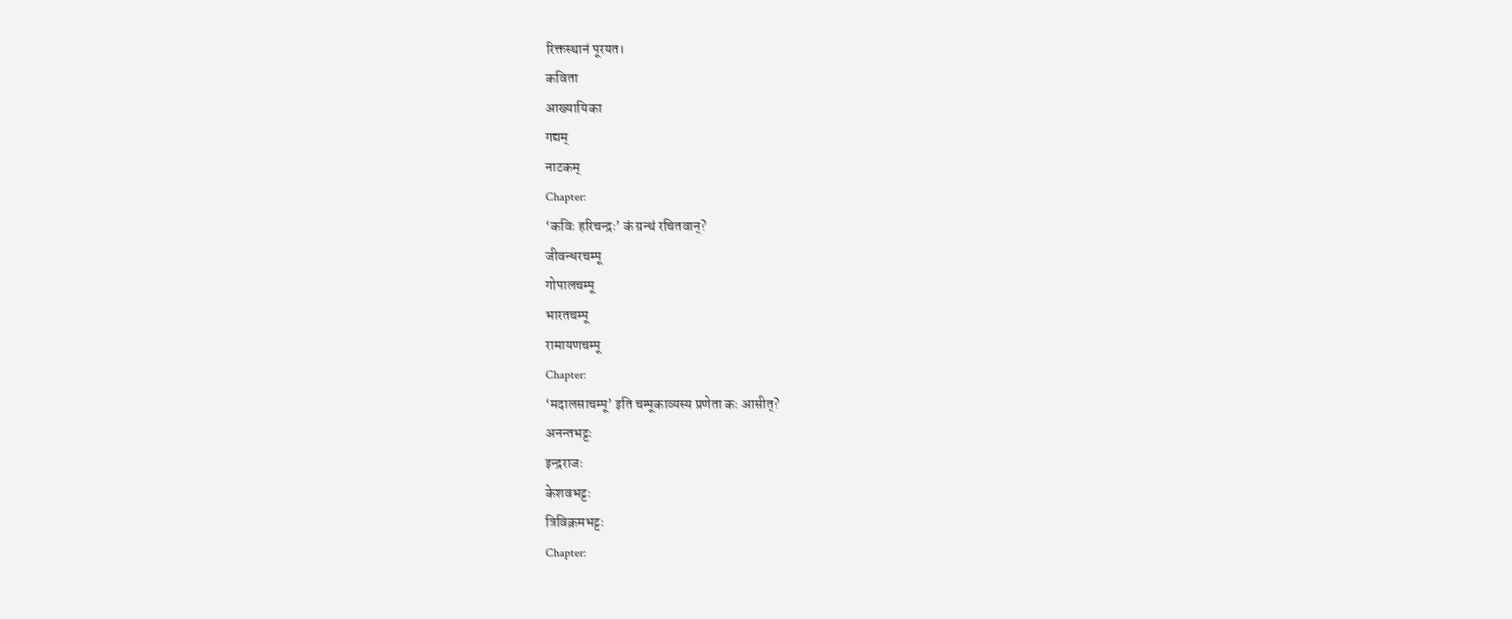रिक्तस्थानं पूरयत।
कविता
आख्यायिका
गद्यम्
नाटकम्
Chapter:
‘कविः हरिचन्द्रः’ कं ग्रन्थं रचितवान्?
जीवन्धरचम्पू
गोपालचम्पू
भारतचम्पू
रामायणचम्पू
Chapter:
‘मदालसाचम्पू’ इति चम्पूकाव्यस्य प्रणेता कः आसीत्?
अनन्तभट्टः
इन्द्रराजः
केशवभट्टः
त्रिविक्रमभट्टः
Chapter: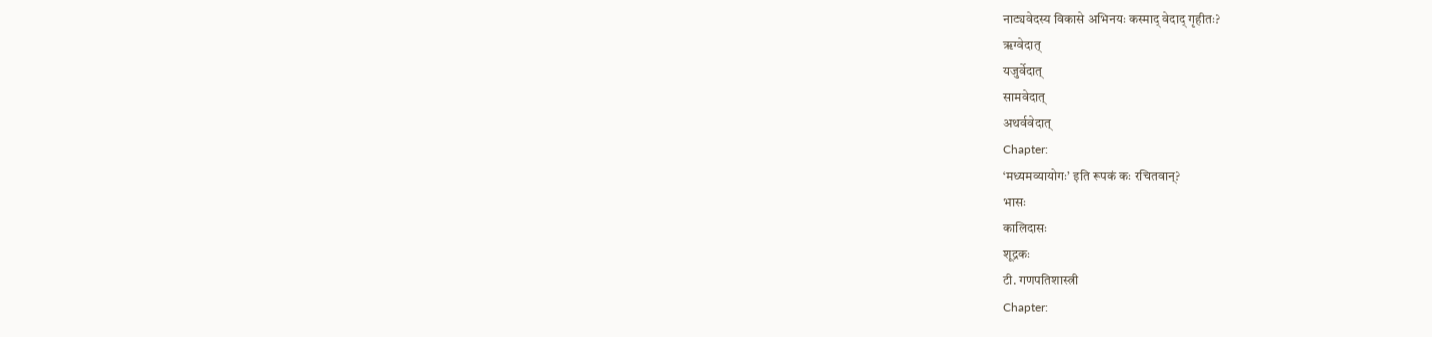नाट्यवेदस्य विकासे अभिनयः कस्माद् वेदाद् गृहीतः?
ॠग्वेदात्
यजुर्वेदात्
सामवेदात्
अथर्ववेदात्
Chapter:
‘मध्यमव्यायोगः’ इति रूपकं कः रचितवान्?
भासः
कालिदासः
शूद्रकः
टी. गणपतिशास्त्री
Chapter: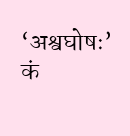‘अश्वघोषः’ कं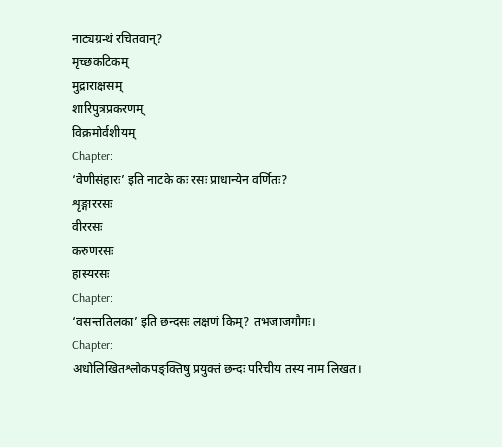नाट्यग्रन्थं रचितवान्?
मृच्छकटिकम्
मुद्राराक्षसम्
शारिपुत्रप्रकरणम्
विक्रमोर्वशीयम्
Chapter:
‘वेणीसंहारः’ इति नाटके कः रसः प्राधान्येन वर्णितः?
शृङ्गाररसः
वीररसः
करुणरसः
हास्यरसः
Chapter:
‘वसन्ततिलका’ इति छन्दसः लक्षणं किम्? तभजाजगौगः।
Chapter:
अधोलिखितश्लोकपङ्क्तिषु प्रयुक्तं छन्दः परिचीय तस्य नाम लिखत।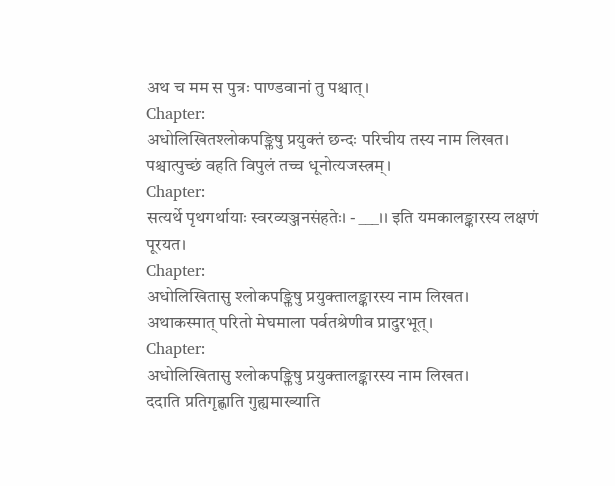अथ च मम स पुत्रः पाण्डवानां तु पश्चात्।
Chapter:
अधोलिखितश्लोकपङ्क्तिषु प्रयुक्तं छन्दः परिचीय तस्य नाम लिखत।
पश्चात्पुच्छं वहति विपुलं तच्च धूनोत्यजस्त्रम्।
Chapter:
सत्यर्थे पृथगर्थायाः स्वरव्यञ्जनसंहतेः। - ___।। इति यमकालङ्कारस्य लक्षणं पूरयत।
Chapter:
अधोलिखितासु श्लोकपङ्क्तिषु प्रयुक्तालङ्कारस्य नाम लिखत।
अथाकस्मात् परितो मेघमाला पर्वतश्रेणीव प्रादुरभूत्।
Chapter:
अधोलिखितासु श्लोकपङ्क्तिषु प्रयुक्तालङ्कारस्य नाम लिखत।
ददाति प्रतिगृह्णाति गुह्यमाख्याति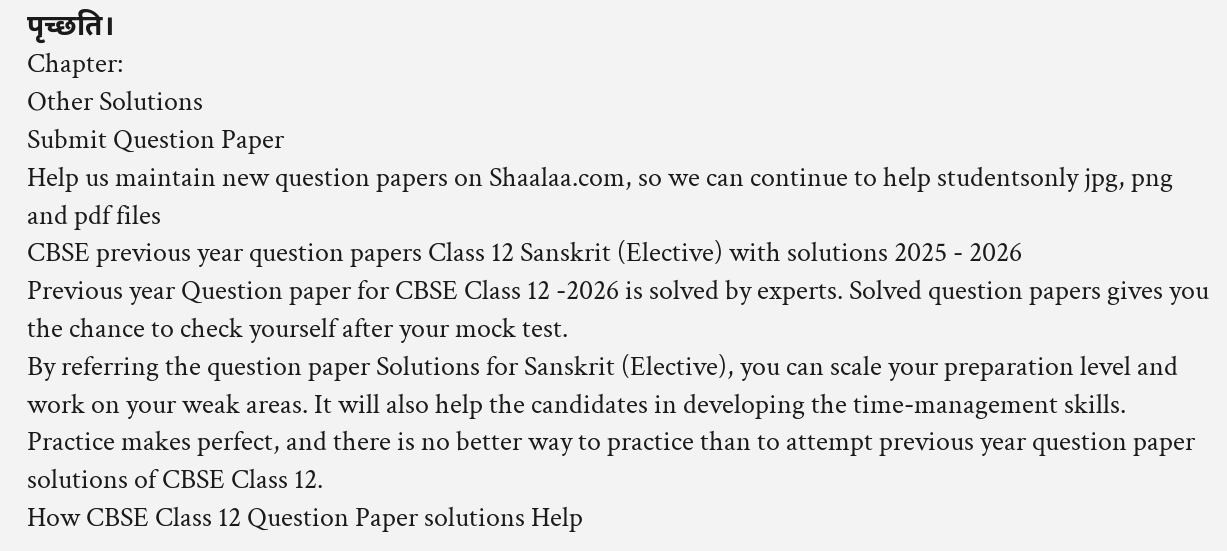पृच्छति।
Chapter:
Other Solutions
Submit Question Paper
Help us maintain new question papers on Shaalaa.com, so we can continue to help studentsonly jpg, png and pdf files
CBSE previous year question papers Class 12 Sanskrit (Elective) with solutions 2025 - 2026
Previous year Question paper for CBSE Class 12 -2026 is solved by experts. Solved question papers gives you the chance to check yourself after your mock test.
By referring the question paper Solutions for Sanskrit (Elective), you can scale your preparation level and work on your weak areas. It will also help the candidates in developing the time-management skills. Practice makes perfect, and there is no better way to practice than to attempt previous year question paper solutions of CBSE Class 12.
How CBSE Class 12 Question Paper solutions Help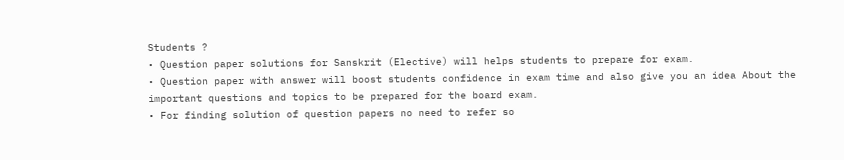Students ?
• Question paper solutions for Sanskrit (Elective) will helps students to prepare for exam.
• Question paper with answer will boost students confidence in exam time and also give you an idea About the important questions and topics to be prepared for the board exam.
• For finding solution of question papers no need to refer so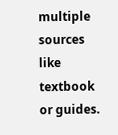multiple sources like textbook or guides.